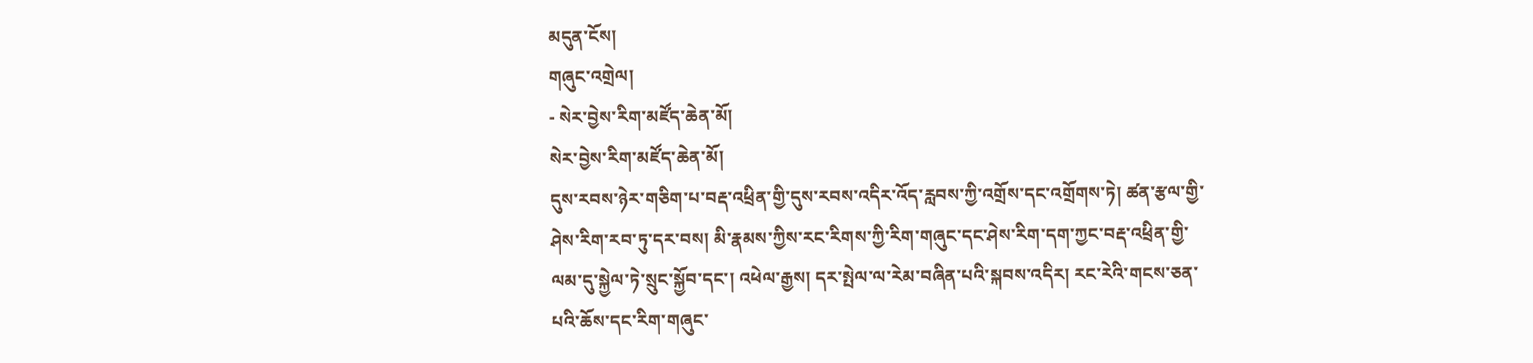མདུན་ངོས།
གཞུང་འགྲེལ།
- སེར་བྱེས་རིག་མཛོད་ཆེན་མོ།
སེར་བྱེས་རིག་མཛོད་ཆེན་མོ།
དུས་རབས་ཉེར་གཅིག་པ་བརྡ་འཕྲིན་གྱི་དུས་རབས་འདིར་འོད་རླབས་ཀྱི་འགྲོས་དང་འགྲོགས་ཏེ། ཚན་རྩལ་གྱི་ཤེས་རིག་རབ་ཏུ་དར་བས། མི་རྣམས་ཀྱིས་རང་རིགས་ཀྱི་རིག་གཞུང་དང་ཤེས་རིག་དག་ཀྱང་བརྡ་འཕྲིན་གྱི་ལམ་དུ་སྐྱེལ་ཏེ་སྲུང་སྐྱོབ་དང་། འཕེལ་རྒྱས། དར་སྤེལ་ལ་རེམ་བཞིན་པའི་སྐབས་འདིར། རང་རེའི་གངས་ཅན་པའི་ཆོས་དང་རིག་གཞུང་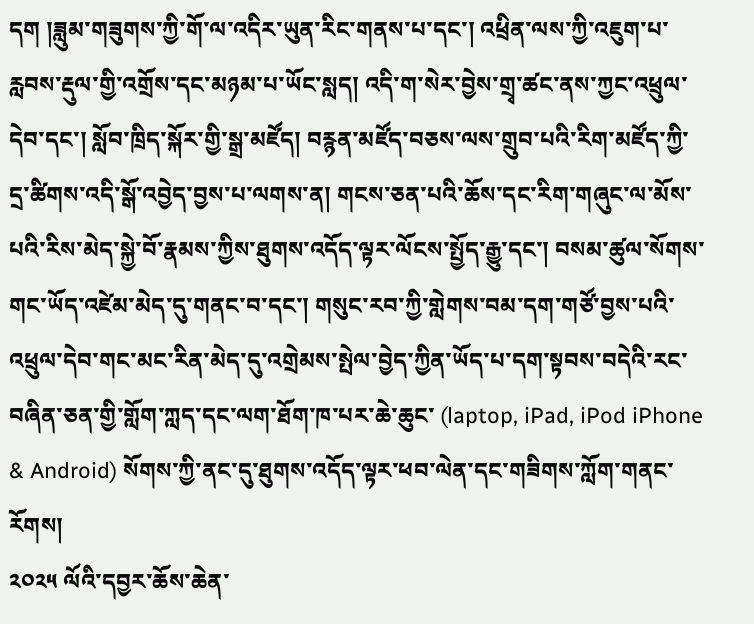དག །ཟླུམ་གཟུགས་ཀྱི་གོ་ལ་འདིར་ཡུན་རིང་གནས་པ་དང་། འཕྲིན་ལས་ཀྱི་འཇུག་པ་རླབས་རྡུལ་གྱི་འགྲོས་དང་མཉམ་པ་ཡོང་སླད། འདི་ག་སེར་བྱེས་གྲྭ་ཚང་ནས་ཀྱང་འཕྲུལ་དེབ་དང་། སློབ་ཁྲིད་སྐོར་གྱི་སྒྲ་མཛོད། བརྙན་མཛོད་བཅས་ལས་གྲུབ་པའི་རིག་མཛོད་ཀྱི་དྲ་ཚིགས་འདི་སྒོ་འབྱེད་བྱས་པ་ལགས་ན། གངས་ཅན་པའི་ཆོས་དང་རིག་གཞུང་ལ་མོས་པའི་རིས་མེད་སྐྱེ་བོ་རྣམས་ཀྱིས་ཐུགས་འདོད་ལྟར་ལོངས་སྤྱོད་རྒྱུ་དང་། བསམ་ཚུལ་སོགས་གང་ཡོད་འཛེམ་མེད་དུ་གནང་བ་དང་། གསུང་རབ་ཀྱི་གླེགས་བམ་དག་གཙོ་བྱས་པའི་འཕྲུལ་དེབ་གང་མང་རིན་མེད་དུ་འགྲེམས་སྤེལ་བྱེད་ཀྱིན་ཡོད་པ་དག་སྟབས་བདེའི་རང་བཞིན་ཅན་གྱི་གློག་ཀླད་དང་ལག་ཐོག་ཁ་པར་ཆེ་ཆུང་ (laptop, iPad, iPod iPhone & Android) སོགས་ཀྱི་ནང་དུ་ཐུགས་འདོད་ལྟར་ཕབ་ལེན་དང་གཟིགས་ཀློག་གནང་རོགས།
༢༠༢༥ ལོའི་དབྱར་ཆོས་ཆེན་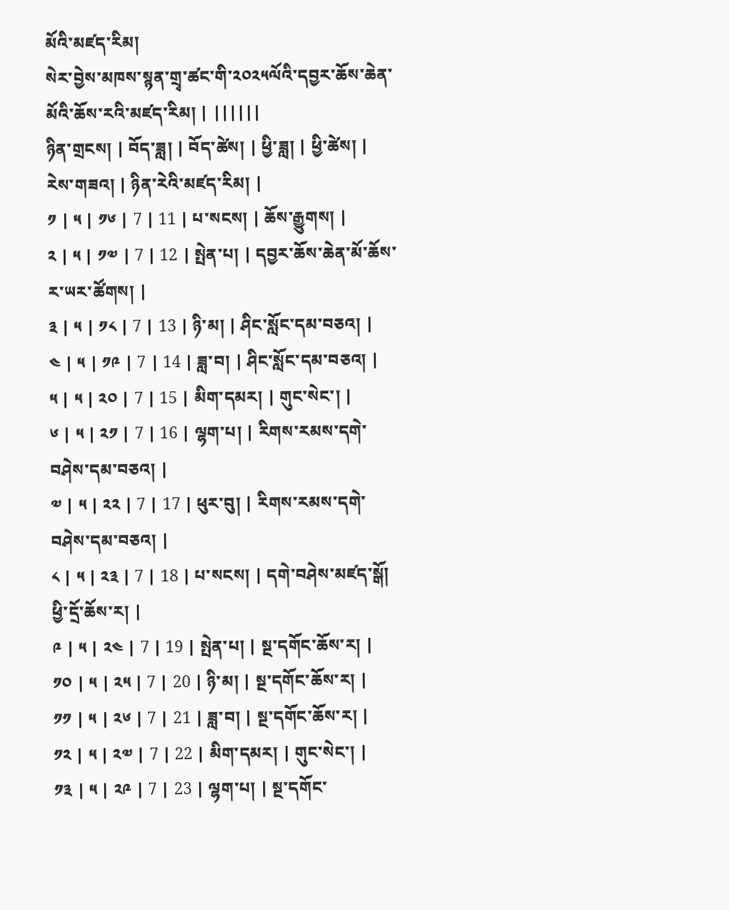མོའི་མཛད་རིམ།
སེར་བྱེས་མཁས་སྙན་གྲྭ་ཚང་གི་༢༠༢༥ལོའི་དབྱར་ཆོས་ཆེན་མོའི་ཆོས་རའི་མཛད་རིམ། | ||||||
ཉིན་གྲངས། | བོད་ཟླ། | བོད་ཚེས། | ཕྱི་ཟླ། | ཕྱི་ཚེས། | རེས་གཟའ། | ཉིན་རེའི་མཛད་རིམ། |
༡ | ༥ | ༡༦ | 7 | 11 | པ་སངས། | ཆོས་རྒྱུགས། |
༢ | ༥ | ༡༧ | 7 | 12 | སྤེན་པ། | དབྱར་ཆོས་ཆེན་མོ་ཆོས་ར་ཡར་ཚོགས། |
༣ | ༥ | ༡༨ | 7 | 13 | ཉི་མ། | ཤིང་སློང་དམ་བཅའ། |
༤ | ༥ | ༡༩ | 7 | 14 | ཟླ་བ། | ཤིང་སློང་དམ་བཅའ། |
༥ | ༥ | ༢༠ | 7 | 15 | མིག་དམར། | གུང་སེང་། |
༦ | ༥ | ༢༡ | 7 | 16 | ལྷག་པ། | རིགས་རམས་དགེ་བཤེས་དམ་བཅའ། |
༧ | ༥ | ༢༢ | 7 | 17 | ཕུར་བུ། | རིགས་རམས་དགེ་བཤེས་དམ་བཅའ། |
༨ | ༥ | ༢༣ | 7 | 18 | པ་སངས། | དགེ་བཤེས་མཛད་སྒོ། ཕྱི་དྲོ་ཆོས་ར། |
༩ | ༥ | ༢༤ | 7 | 19 | སྤེན་པ། | སྔ་དགོང་ཆོས་ར། |
༡༠ | ༥ | ༢༥ | 7 | 20 | ཉི་མ། | སྔ་དགོང་ཆོས་ར། |
༡༡ | ༥ | ༢༦ | 7 | 21 | ཟླ་བ། | སྔ་དགོང་ཆོས་ར། |
༡༢ | ༥ | ༢༧ | 7 | 22 | མིག་དམར། | གུང་སེང་། |
༡༣ | ༥ | ༢༩ | 7 | 23 | ལྷག་པ། | སྔ་དགོང་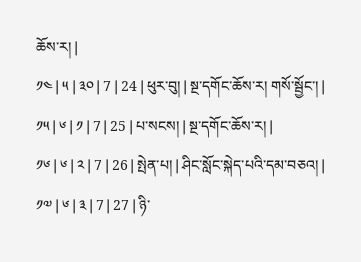ཆོས་ར། |
༡༤ | ༥ | ༣༠ | 7 | 24 | ཕུར་བུ། | སྔ་དགོང་ཆོས་ར། གསོ་སྦྱོང་། |
༡༥ | ༦ | ༡ | 7 | 25 | པ་སངས། | སྔ་དགོང་ཆོས་ར། |
༡༦ | ༦ | ༢ | 7 | 26 | སྤེན་པ། | ཤིང་སློང་སྐེད་པའི་དམ་བཅའ། |
༡༧ | ༦ | ༣ | 7 | 27 | ཉི་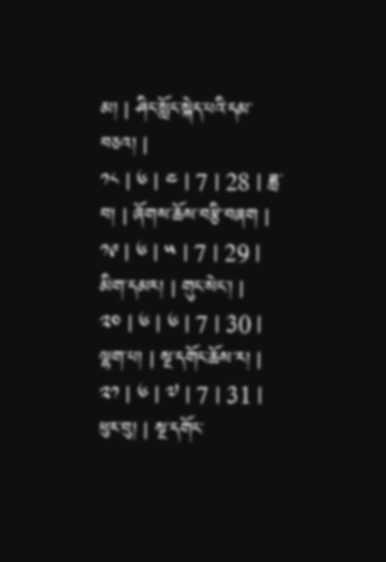མ། | ཤིང་སློང་སྐེད་པའི་དམ་བཅའ། |
༡༨ | ༦ | ༤ | 7 | 28 | ཟླ་བ། | ཞོགས་ཆོས་བརྩི་བཞག |
༡༩ | ༦ | ༥ | 7 | 29 | མིག་དམར། | གུང་སེང་། |
༢༠ | ༦ | ༦ | 7 | 30 | ལྷག་པ། | སྔ་དགོང་ཆོས་ར། |
༢༡ | ༦ | ༧ | 7 | 31 | ཕུར་བུ། | སྔ་དགོང་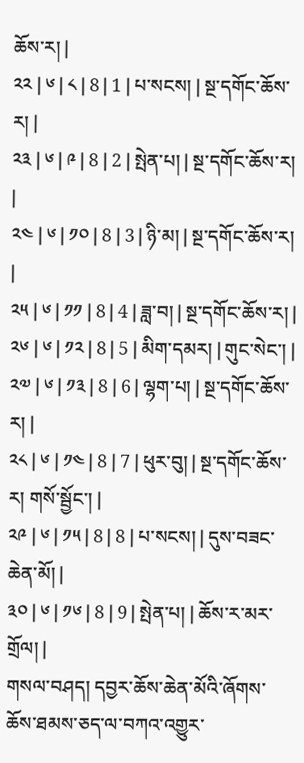ཆོས་ར། |
༢༢ | ༦ | ༨ | 8 | 1 | པ་སངས། | སྔ་དགོང་ཆོས་ར། |
༢༣ | ༦ | ༩ | 8 | 2 | སྤེན་པ། | སྔ་དགོང་ཆོས་ར། |
༢༤ | ༦ | ༡༠ | 8 | 3 | ཉི་མ། | སྔ་དགོང་ཆོས་ར། |
༢༥ | ༦ | ༡༡ | 8 | 4 | ཟླ་བ། | སྔ་དགོང་ཆོས་ར། |
༢༦ | ༦ | ༡༢ | 8 | 5 | མིག་དམར། | གུང་སེང་། |
༢༧ | ༦ | ༡༣ | 8 | 6 | ལྷག་པ། | སྔ་དགོང་ཆོས་ར། |
༢༨ | ༦ | ༡༤ | 8 | 7 | ཕུར་བུ། | སྔ་དགོང་ཆོས་ར། གསོ་སྦྱོང་། |
༢༩ | ༦ | ༡༥ | 8 | 8 | པ་སངས། | དུས་བཟང་ཆེན་མོ། |
༣༠ | ༦ | ༡༦ | 8 | 9 | སྤེན་པ། | ཆོས་ར་མར་གྲོལ། |
གསལ་བཤད། དབྱར་ཆོས་ཆེན་མོའི་ཞོགས་ཆོས་ཐམས་ཅད་ལ་བཀའ་འགྱུར་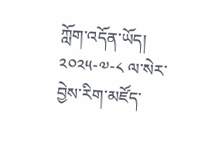ཀློག་འདོན་ཡོད།
༢༠༢༥-༧-༨ ལ་སེར་བྱེས་རིག་མཛོད་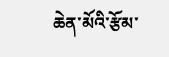ཆེན་མོའི་རྩོམ་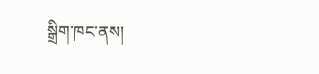སྒྲིག་ཁང་ནས།